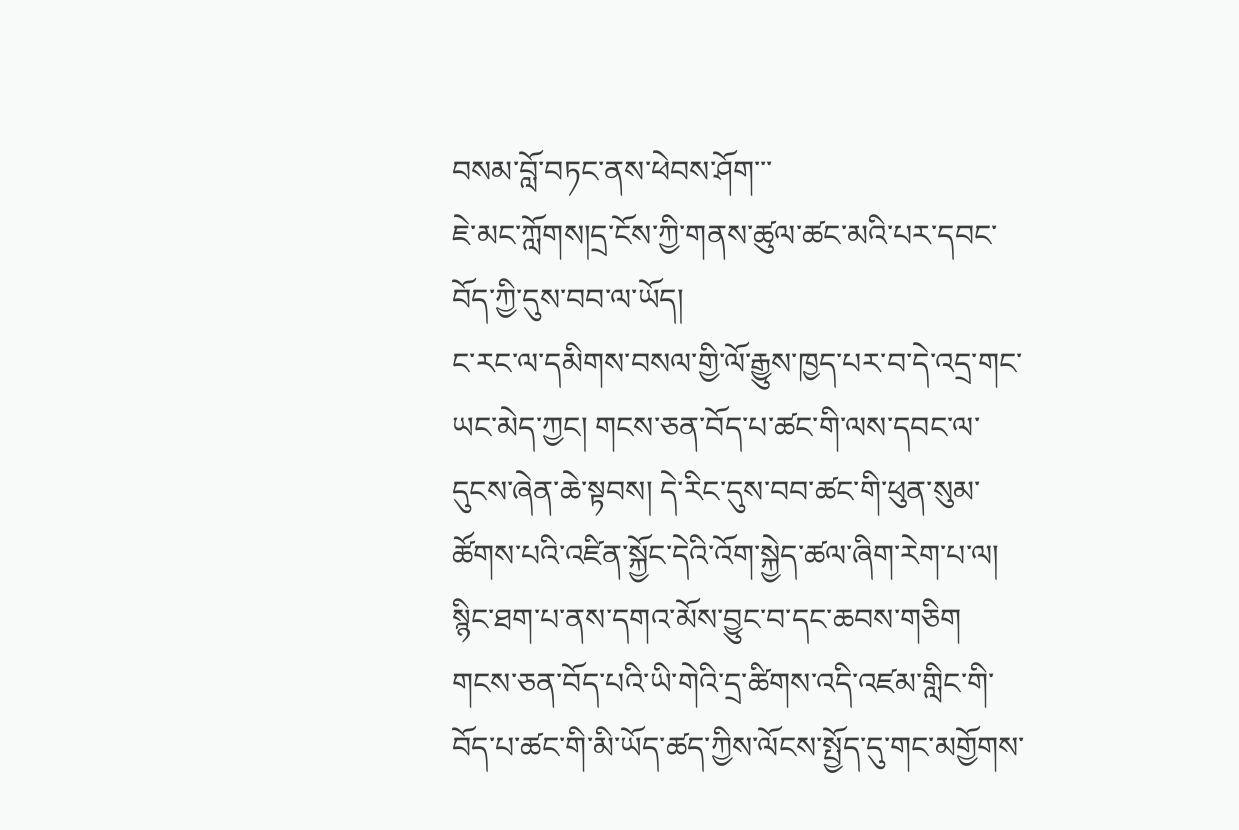བསམ་བློ་བཏང་ནས་ཕེབས་ཤོག་་་
ཇེ་མང་ཀློགས།དྲ་ངོས་ཀྱི་གནས་ཚུལ་ཚང་མའི་པར་དབང་བོད་ཀྱི་དུས་བབ་ལ་ཡོད།
ང་རང་ལ་དམིགས་བསལ་གྱི་ལོ་རྒྱུས་ཁྱད་པར་བ་དེ་འདྲ་གང་ཡང་མེད་ཀྱང། གངས་ཅན་བོད་པ་ཚང་གི་ལས་དབང་ལ་དུངས་ཞེན་ཆེ་སྟབས། དེ་རིང་དུས་བབ་ཚང་གི་ཕུན་སུམ་ཚོགས་པའི་འཛིན་སྐྱོང་དེའི་འོག་སྐྱེད་ཚལ་ཞིག་རེག་པ་ལ། སྙིང་ཐག་པ་ནས་དགའ་མོས་བྱུང་བ་དང་ཆབས་གཅིག གངས་ཅན་བོད་པའི་ཡི་གེའི་དྲ་ཚིགས་འདི་འཛམ་གླིང་གི་བོད་པ་ཚང་གི་མི་ཡོད་ཚད་ཀྱིས་ལོངས་སྤྱོད་དུ་གང་མགྱོགས་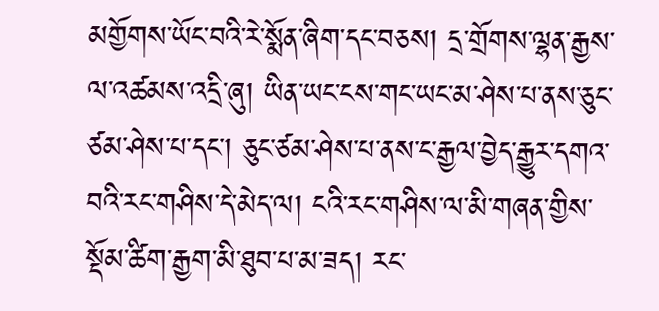མགྱོགས་ཡོང་བའི་རེ་སྨོན་ཞིག་དང་བཅས། དྲ་གྲོགས་ལྷན་རྒྱས་ལ་འཚམས་འདྲི་ཞུ། ཡིན་ཡང་ངས་གང་ཡང་མ་ཤེས་པ་ནས་ཅུང་ཙམ་ཤེས་པ་དང་། ཅུང་ཙམ་ཤེས་པ་ནས་ང་རྒྱལ་བྱེད་རྒྱུར་དགའ་བའི་རང་གཤིས་དེ་མེད་ལ། ངའི་རང་གཤིས་ལ་མི་གཞན་གྱིས་སྡོམ་ཚིག་རྒྱག་མི་ཐུབ་པ་མ་ཟད། རང་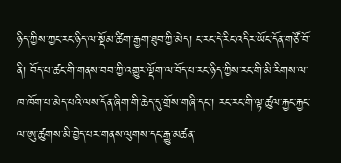ཉིད་ཀྱིས་ཀྱང་རང་ཉིད་ལ་སྡོམ་ཚིག་རྒྱག་ཐུབ་ཀྱི་མེད། ང་རང་དེ་རིང་འདིར་ཡོང་དོན་གཙོ་བོ་ནི། བོད་པ་ཚང་གི་གནས་བབ་ཀྱི་འགྱུར་ལྡོག་ལ་བོད་པ་རང་ཉིད་ཀྱིས་རང་གི་མི་རིགས་ལ་ཁ་ཁོག་པ་མེད་པའི་ལས་དོན་ཞིག་གི་ཆེད་དུ་གྲོས་གཞི་དང་། རང་རང་གི་ལྟ་ཚུལ་རྐྱང་རྐྱང་ལ་ཨུ་ཚུགས་མི་བྱེད་པར་གནས་ལུགས་དང་རྒྱུ་མཚན་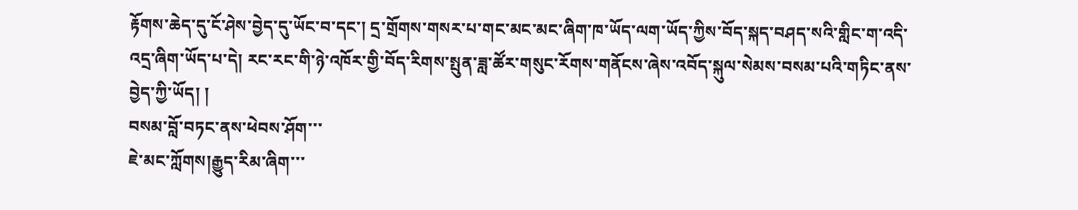རྟོགས་ཆེད་དུ་ངོ་ཤེས་བྱེད་དུ་ཡོང་བ་དང་། དྲ་གྲོགས་གསར་པ་གང་མང་མང་ཞིག་ཁ་ཡོད་ལག་ཡོད་ཀྱིས་བོད་སྐད་བཤད་སའི་གླིང་ག་འདི་འདྲ་ཞིག་ཡོད་པ་དེ། རང་རང་གི་ཉེ་འཁོར་གྱི་བོད་རིགས་སྤུན་ཟླ་ཚོར་གསུང་རོགས་གནོངས་ཞེས་འབོད་སྐུལ་སེམས་བསམ་པའི་གཏིང་ནས་བྱེད་ཀྱི་ཡོད། །
བསམ་བློ་བཏང་ནས་ཕེབས་ཤོག་་་
ཇེ་མང་ཀློགས།རྒྱུད་རིམ་ཞིག་་་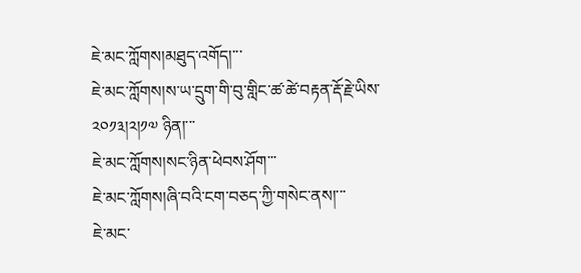ཇེ་མང་ཀློགས།མཐུད་འགོད།་་་
ཇེ་མང་ཀློགས།ས་ཡ་དྲུག་གི་བུ་གླིང་ཚ་ཚེ་བརྟན་རྡོ་རྗེ་ཡིས་༢༠༡༣།༢།༡༧ ཉིན།་་་
ཇེ་མང་ཀློགས།སང་ཉིན་ཕེབས་ཤོག་་་
ཇེ་མང་ཀློགས།ཞི་བའི་ངག་བཅད་ཀྱི་གསེང་ནས།་་་
ཇེ་མང་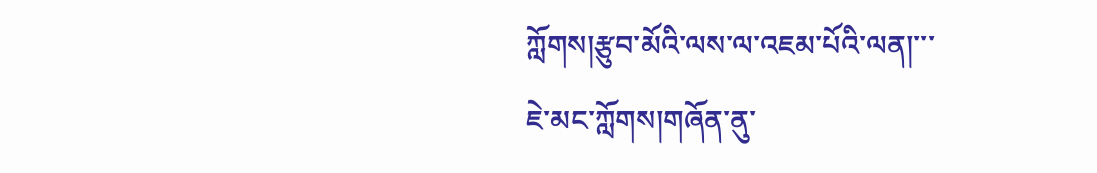ཀློགས།རྩུབ་མོའི་ལས་ལ་འཇམ་པོའི་ལན།་་་
ཇེ་མང་ཀློགས།གཞོན་ནུ་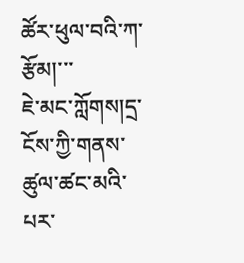ཚོར་ཕུལ་བའི་ཀ་རྩོམ།་་་
ཇེ་མང་ཀློགས།དྲ་ངོས་ཀྱི་གནས་ཚུལ་ཚང་མའི་པར་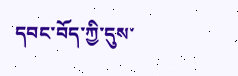དབང་བོད་ཀྱི་དུས་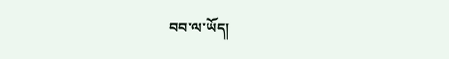བབ་ལ་ཡོད།